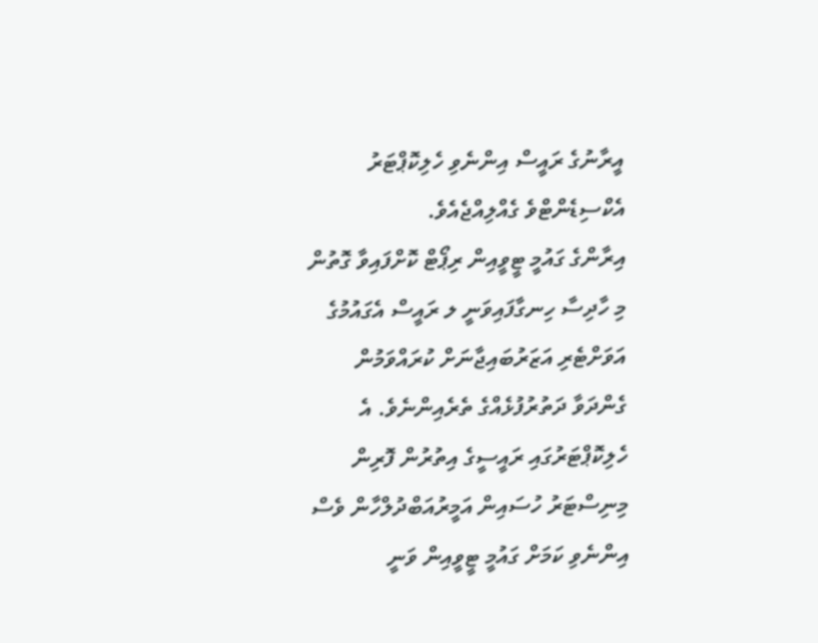އީރާނުގެ ރައީސް އިންނެވި ހެލިކޮޕްޓަރު އެކްސިޑެންޓްވެ ގެއްލިއްޖެއެވެ.
އިރާންގެ ގައުމީ ޓީވީއިން ރިޕޯޓް ކޮށްފައިވާ ގޮތުން މި ހާދިސާ ހިނގާފައިވަނީ ލ ރައީސް އެގައުމުގެ އަވަށްޓެރި އަޒަރުބައިޖާނަށް ކުރައްވަމުން ގެންދަވާ ދަތުރުފުޅެއްގެ ތެރެއިންނެވެ. އެ ހެލިކޮޕްޓަރުގައި ރައީސީގެ އިތުރުން ފޮރިން މިނިސްޓަރު ހުސައިން އަމީރުއަބްދުލްހާން ވެސް އިންނެވި ކަމަށް ގައުމީ ޓީވީއިން ވަނީ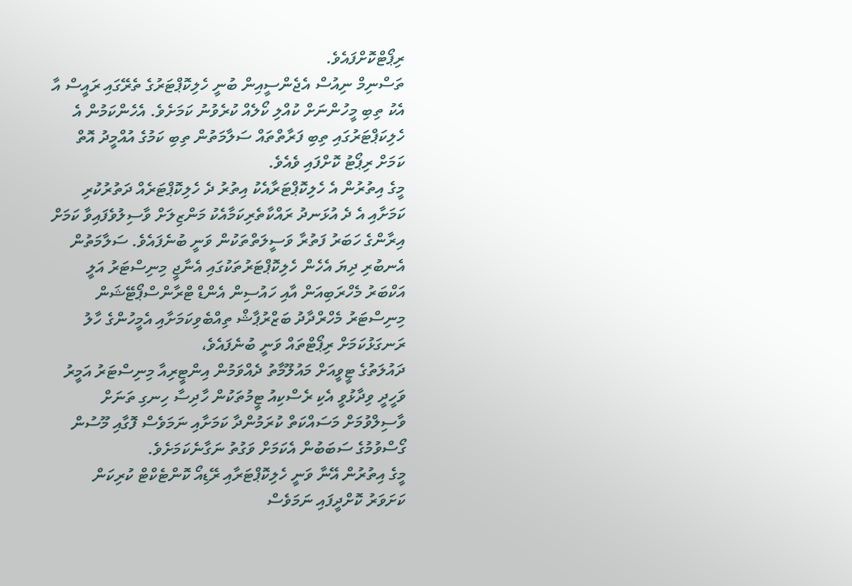ރިޕޯޓްކޮށްފައެވެ.
ތަސްނިމް ނިއުސް އެޖެންސީއިން ބުނީ ހެލިކޮޕްޓަރުގެ ތެރޭގައި ރައީސް އާ އެކު ތިބި މީހުންނަށް ކުއްލި ކޯލެއް ކުރެވުނު ކަމަށެވެ. އެހެންކަމުން އެ ހެލިކަޕްޓަރުގައި ތިބި ފަރާތްތައް ސަލާމަތުން ތިބި ކަމުގެ އުއްމީދު އޮތް ކަމަށް ރިޕޯޓު ކޮށްފައި ވެއެވެ.
މީގެ އިތުރުން އެ ހެލިކޮޕްޓަރާއެކު އިތުރު ދެ ހެލިކޮޕްޓަރެއް ދަތުރުކުރި ކަމަށާއި އެ ދެ އުޅަނދު ރައްކާތެރިކަމާއެކު މަންޒިލަށް ވާސިލުވެފައިވާ ކަމަށް އިރާންގެ ހަބަރު ފަތުރާ ވަސީލަތްތަކުން ވަނީ ބުނެފައެވެ. ސަލާމަތުން އެނބުރި ދިޔަ އެހެން ހެލިކޮޕްޓަރުތަކުގައި އެނާޖީ މިނިސްޓަރު އަލީ އަކްބަރު މެހްރަބިއަން އާއި ހައުސިން އެންޑް ޓްރާންސްޕޯޓޭޝަން މިނިސްޓަރު މެހްރްދާދު ބަޒްރުޕާޝް ތިއްބެވިކަމަށާއި އެމީހުންގެ ހާލު ރަނގަޅުކަމަށް ރިޕޯޓްތައް ވަނީ ބުނެފައެވެ،
ދައުލަތުގެ ޓީވީއަށް މައުލޫމާތު ދެއްވަމުން އިންޓީރިއާ މިނިސްޓަރު އަމީރު ވަހީދީ ވިދާޅުވީ އެކި ރެސްކިއު ޓީމުތަކުން ހާދިސާ ހިނގި ތަނަށް ވާސިލްވުމަށް މަސައްކަތް ކުރަމުންދާ ކަމަށާއި ނަމަވެސް ފޮގާއި މޫސުން ގޯސްވުމުގެ ސަބަބުން އެކަމަށް ވަގުތު ނަގާނެކަމަށެވެ.
މީގެ އިތުރުން އޭނާ ވަނީ ހެލިކޮޕްޓަރާއި ރޭޑިއޯ ކޮންޓެކްޓް ކުރިކަން ކަށަވަރު ކޮށްދީފައި ނަމަވެސް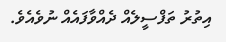އިތުރު ތަފްސީލެއް ދެއްވާފައެއް ނުވެއެވެ.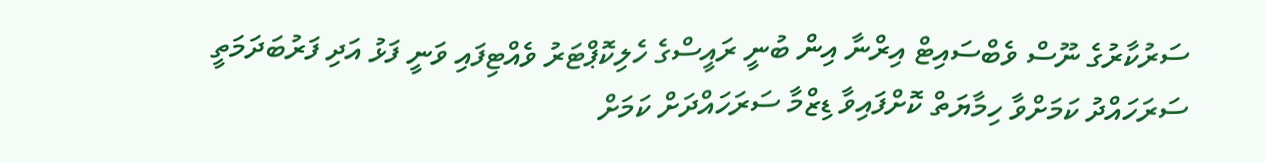ސަރުކާރުގެ ނޫސް ވެބްސައިޓް އިރްނާ އިން ބުނީ ރައީސްގެ ހެލިކޮޕްޓަރު ވެއްޓިފައި ވަނީ ފަޅު އަދި ފަރުބަދަމަތީ ސަރަހައްދު ކަމަށްވާ ހިމާޔަތް ކޮށްފައިވާ ޑިޒްމާ ސަރަހައްދަށް ކަމަށް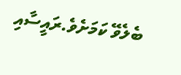ބެލެވޭ ކަމަށެވެ.ރައީސާއި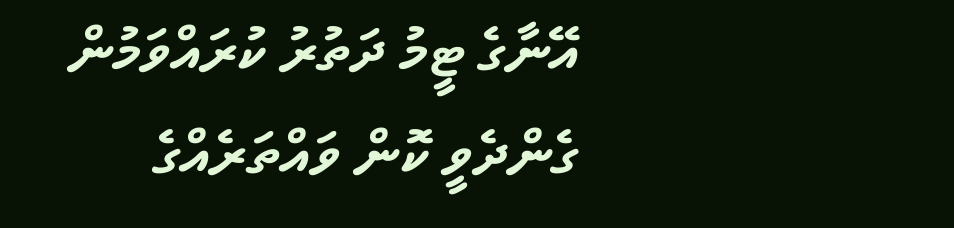އޭނާގެ ޓީމު ދަތުރު ކުރައްވަމުން ގެންދެވީ ކޮން ވައްތަރެއްގެ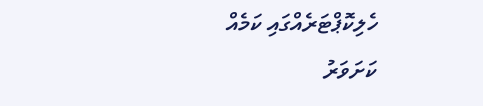ހެލިކޮޕްޓަރެއްގައި ކަމެއް ކަށަވަރު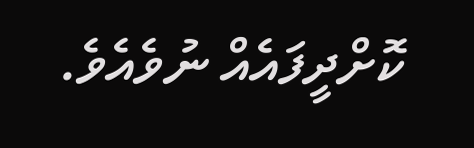ކޮށްދީފައެއް ނުވެއެވެ.